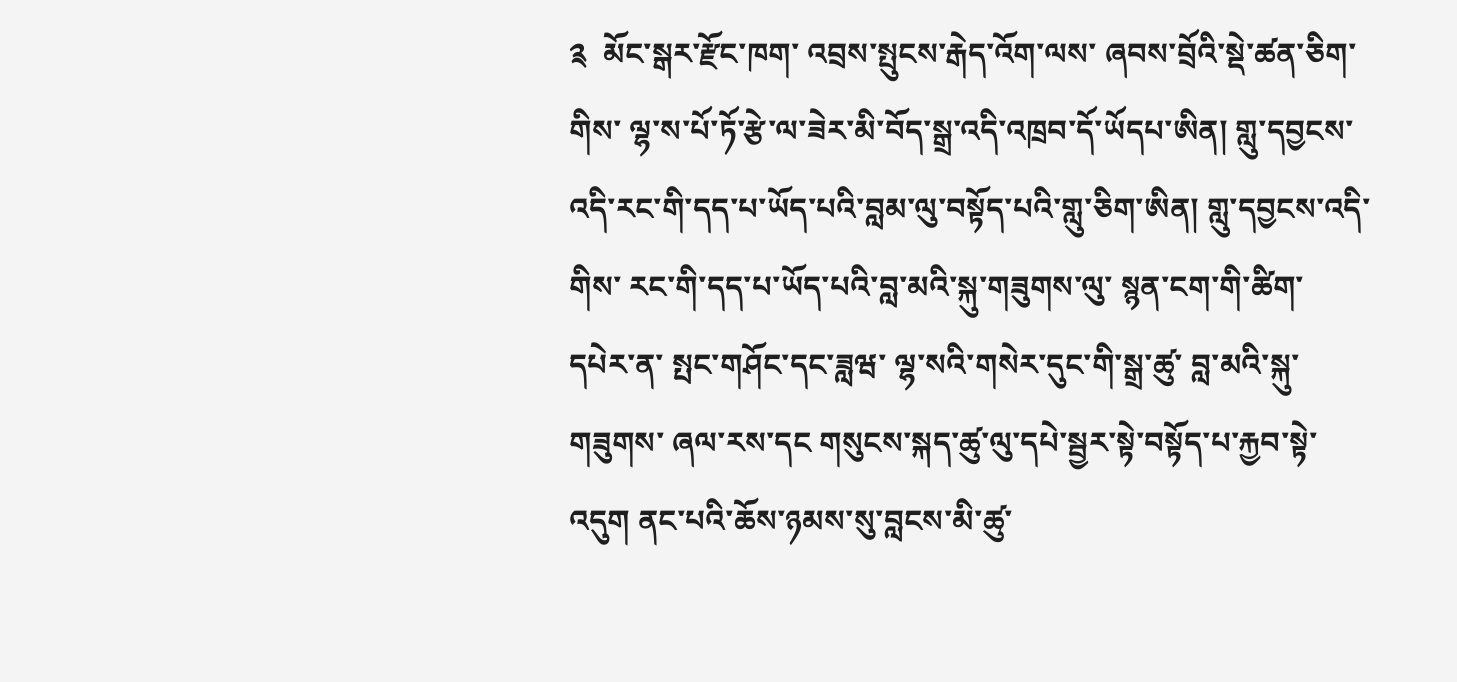༉  མོང་སྒར་རྫོང་ཁག་ འབྲས་སྤུངས་རྒེད་འོག་ལས་ ཞབས་བྲོའི་སྡེ་ཚན་ཅིག་གིས་ ལྷ་ས་པོ་ཏོ་རྩེ་ལ་ཟེར་མི་བོད་སྒྲ་འདི་འཁྲབ་དོ་ཡོདཔ་ཨིན། གླུ་དབྱངས་འདི་རང་གི་དད་པ་ཡོད་པའི་བླམ་ལུ་བསྟོད་པའི་གླུ་ཅིག་ཨིན། གླུ་དབྱངས་འདི་གིས་ རང་གི་དད་པ་ཡོད་པའི་བླ་མའི་སྐུ་གཟུགས་ལུ་ སྙན་ངག་གི་ཚིག་ དཔེར་ན་ སྤང་གཤོང་དང་ཟླཝ་ ལྷ་སའི་གསེར་དུང་གི་སྒྲ་ཚུ་ བླ་མའི་སྐུ་གཟུགས་ ཞལ་རས་དང གསུངས་སྐད་ཚུ་ལུ་དཔེ་སྦྱར་སྟེ་བསྟོད་པ་རྐྱབ་སྟེ་འདུག ནང་པའི་ཆོས་ཉམས་སུ་བླངས་མི་ཚུ་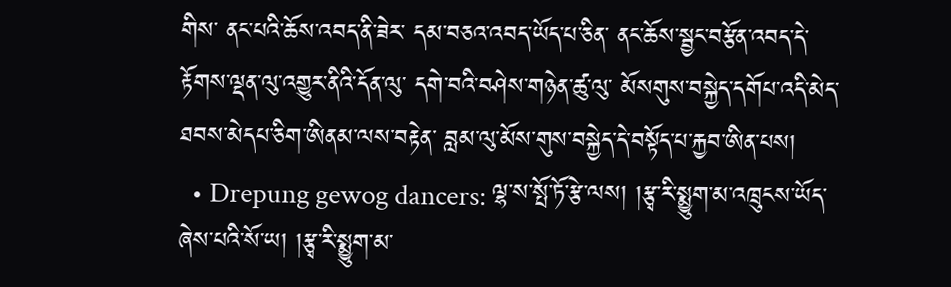གིས་ ནང་པའི་ཆོས་འབད་ནི་ཟེར་ དམ་བཅའ་འབད་ཡོད་པ་ཅིན་ ནང་ཆོས་སྦྱང་བརྩོན་འབད་དེ་ རྟོགས་ལྡན་ལུ་འགྱུར་ནིའི་དོན་ལུ་ དགེ་བའི་བཤེས་གཉེན་ཚུ་ལུ་ མོསགུས་བསྐྱེད་དགོཔ་འདི་མེད་ཐབས་མེདཔ་ཅིག་ཨིནམ་ལས་བརྟེན་ བླམ་ལུ་མོས་གུས་བསྐྱེད་དེ་བསྟོད་པ་རྐྱབ་ཨིན་པས།
  • Drepung gewog dancers: ལྷ་ས་སྤོ་ཏོ་རྩེ་ལས། །རྩྭ་རི་སྨྱུག་མ་འཁྲུངས་ཡོད་ཞེས་པའི་སོ་ཡ། །རྩྭ་རི་སྨྱུག་མ་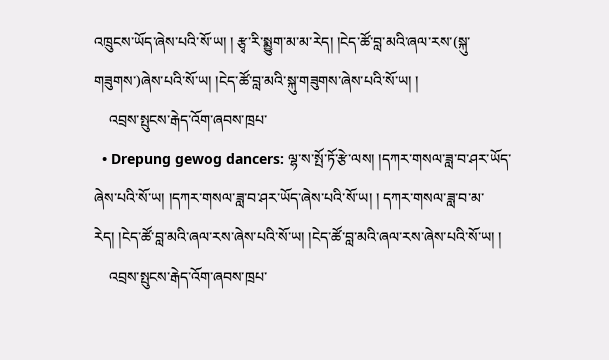འཁྲུངས་ཡོད་ཞེས་པའི་སོ་ཡ། ། རྩྭ་རི་སྨྱུག་མ་མ་རེད། །ངེད་ཚོ་བླ་མའི་ཞལ་རས་(སྐུ་གཟུགས་)ཞེས་པའི་སོ་ཡ། །ངེད་ཚོ་བླ་མའི་སྐུ་གཟུགས་ཞེས་པའི་སོ་ཡ། །
    འབྲས་སྤུངས་རྒེད་འོག་ཞབས་ཁྲཔ་
  • Drepung gewog dancers: ལྷ་ས་སྤོ་ཏོ་རྩེ་ལས། །དཀར་གསལ་ཟླ་བ་ཤར་ཡོད་ཞེས་པའི་སོ་ཡ། །དཀར་གསལ་ཟླ་བ་ཤར་ཡོད་ཞེས་པའི་སོ་ཡ། ། དཀར་གསལ་ཟླ་བ་མ་རེད། །ངེད་ཚོ་བླ་མའི་ཞལ་རས་ཞེས་པའི་སོ་ཡ། །ངེད་ཚོ་བླ་མའི་ཞལ་རས་ཞེས་པའི་སོ་ཡ། །
    འབྲས་སྤུངས་རྒེད་འོག་ཞབས་ཁྲཔ་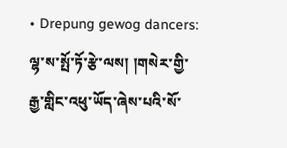• Drepung gewog dancers: ལྷ་ས་སྤོ་ཏོ་རྩེ་ལས། །གསེར་གྱི་རྒྱ་གླིང་འཕུ་ཡོད་ཞེས་པའི་སོ་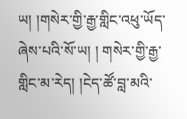ཡ། །གསེར་གྱི་རྒྱ་གླིང་འཕུ་ཡོད་ཞེས་པའི་སོ་ཡ། ། གསེར་གྱི་རྒྱ་གླིང་མ་རེད། །ངེད་ཚོ་བླ་མའི་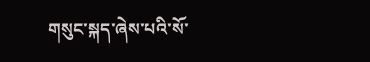གསུང་སྐད་ཞེས་པའི་སོ་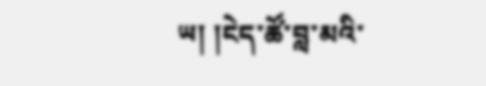ཡ། །ངེད་ཚོ་བླ་མའི་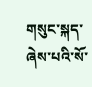གསུང་སྐད་ཞེས་པའི་སོ་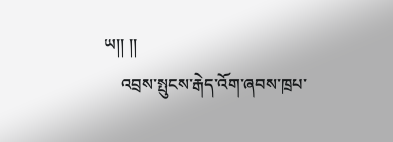ཡ།། །།
    འབྲས་སྤུངས་རྒེད་འོག་ཞབས་ཁྲཔ་